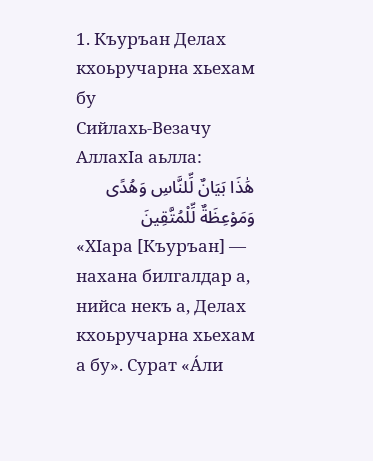1. Къуръан Делах кхоьручарна хьехам бу
Сийлахь-Везачу АллахIа аьлла:
هَٰذَا بَيَانٌ لِّلنَّاسِ وَهُدًى وَمَوْعِظَةٌ لِّلْمُتَّقِينَ
«ХIара [Къуръан] — нахана билгалдар а, нийса некъ а, Делах кхоьручарна хьехам а бу». Сурат «А́ли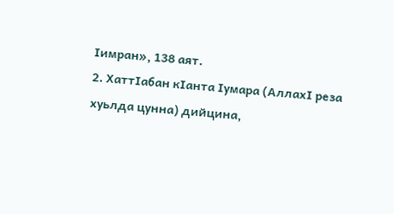Iимран», 138 аят.
2. ХаттIабан кIанта Iумара (АллахI реза хуьлда цунна) дийцина,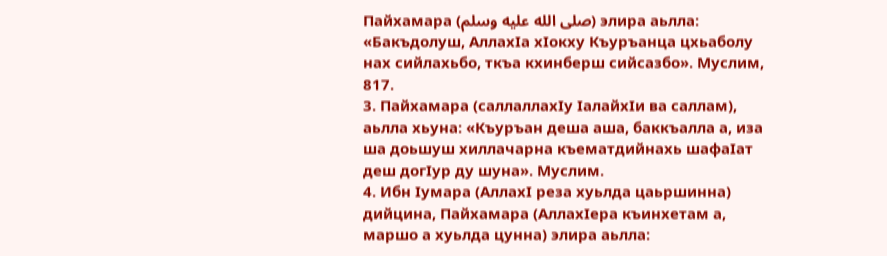Пайхамара (صلى الله عليه وسلم) элира аьлла: «Бакъдолуш, АллахIа хIокху Къуръанца цхьаболу нах сийлахьбо, ткъа кхинберш сийсазбо». Муслим, 817.
3. Пайхамара (саллаллахIу IалайхIи ва саллам), аьлла хьуна: «Къуръан деша аша, баккъалла а, иза ша доьшуш хиллачарна къематдийнахь шафаIат деш догIур ду шуна». Муслим.
4. Ибн Iумара (АллахI реза хуьлда цаьршинна) дийцина, Пайхамара (АллахIера къинхетам а, маршо а хуьлда цунна) элира аьлла: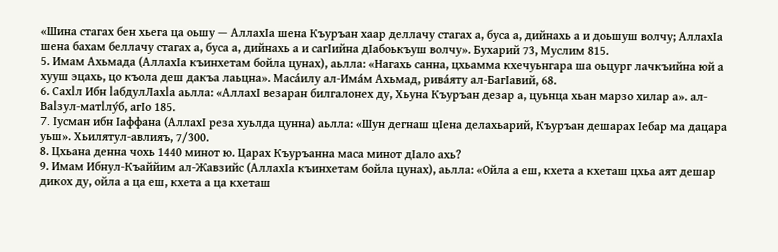«Шина стагах бен хьега ца оьшу — АллахIа шена Къуръан хаар деллачу стагах а, буса а, дийнахь а и доьшуш волчу; АллахIа шена бахам беллачу стагах а, буса а, дийнахь а и сагIийна дIабоькъуш волчу». Бухарий 73, Муслим 815.
5. Имам Ахьмада (АллахIа къинхетам бойла цунах), аьлла: «Нагахь санна, цхьамма кхечуьнгара ша оьцург лачкъийна юй а хууш эцахь, цо къола деш дакъа лаьцна». Масáилу ал-Имáм Ахьмад, ривáяту ал-БагIавий, 68.
6. Сахlл Ибн lабдулЛахlа аьлла: «АллахI везаран билгалонех ду, Хьуна Къуръан дезар а, цуьнца хьан марзо хилар а». ал-Ваlзул-матlлу́б, агIо 185.
7. Iусман ибн Iаффана (АллахI реза хуьлда цунна) аьлла: «Шун дегнаш цIена делахьарий, Къуръан дешарах Iебар ма дацара уьш». Хьилятул-авлияъ, 7/300.
8. Цхьана денна чохь 1440 минот ю. Царах Къуръанна маса минот дIало ахь?
9. Имам Ибнул-Къаййим ал-Жавзийс (АллахIа къинхетам бойла цунах), аьлла: «Ойла а еш, кхета а кхеташ цхьа аят дешар дикох ду, ойла а ца еш, кхета а ца кхеташ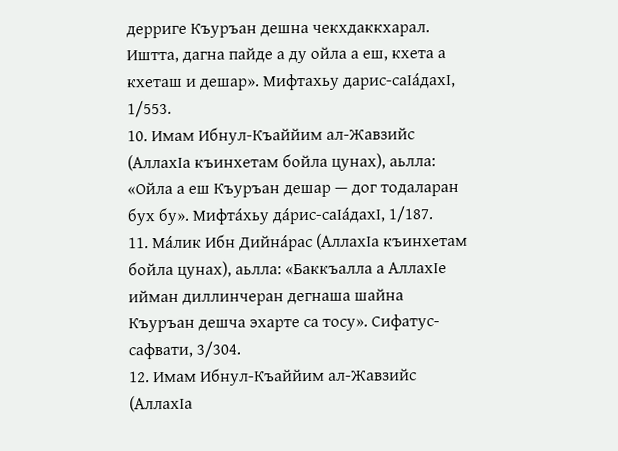дерриге Къуръан дешна чекхдаккхарал. Иштта, дагна пайде а ду ойла а еш, кхета а кхеташ и дешар». Мифтахьу дарис-саIáдахI, 1/553.
10. Имам Ибнул-Къаййим ал-Жавзийс (АллахIа къинхетам бойла цунах), аьлла: «Ойла а еш Къуръан дешар — дог тодаларан бух бу». Мифтáхьу дáрис-саIáдахI, 1/187.
11. Мáлик Ибн Дийнáрас (АллахIа къинхетам бойла цунах), аьлла: «Баккъалла а АллахIе ийман диллинчеран дегнаша шайна Къуръан дешча эхарте са тосу». Сифатус-сафвати, 3/304.
12. Имам Ибнул-Къаййим ал-Жавзийс (АллахIа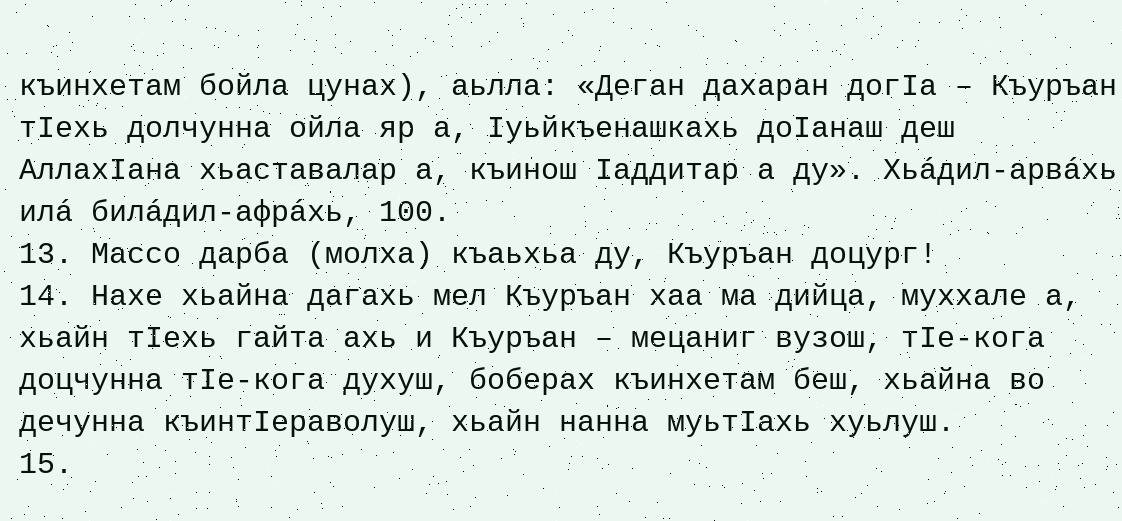къинхетам бойла цунах), аьлла: «Деган дахаран догIа – Къуръан тIехь долчунна ойла яр а, Iуьйкъенашкахь доIанаш деш АллахIана хьаставалар а, къинош Iаддитар а ду». Хьáдил-арвáхь илá билáдил-афрáхь, 100.
13. Массо дарба (молха) къаьхьа ду, Къуръан доцург!
14. Нахе хьайна дагахь мел Къуръан хаа ма дийца, муххале а, хьайн тIехь гайта ахь и Къуръан – мецаниг вузош, тIе-кога доцчунна тIе-кога духуш, боберах къинхетам беш, хьайна во дечунна къинтIераволуш, хьайн нанна муьтIахь хуьлуш.
15.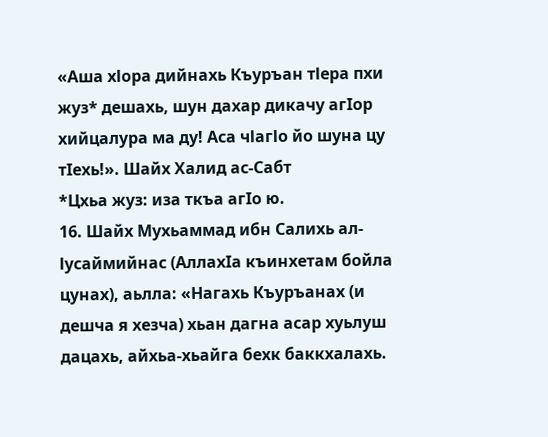«Аша хlора дийнахь Къуръан тlера пхи жуз* дешахь, шун дахар дикачу агIор хийцалура ма ду! Аса чlагlо йо шуна цу тIехь!». Шайх Халид ас-Сабт
*Цхьа жуз: иза ткъа агIо ю.
16. Шайх Мухьаммад ибн Салихь ал-lусаймийнас (АллахIа къинхетам бойла цунах), аьлла: «Нагахь Къуръанах (и дешча я хезча) хьан дагна асар хуьлуш дацахь, айхьа-хьайга бехк баккхалахь.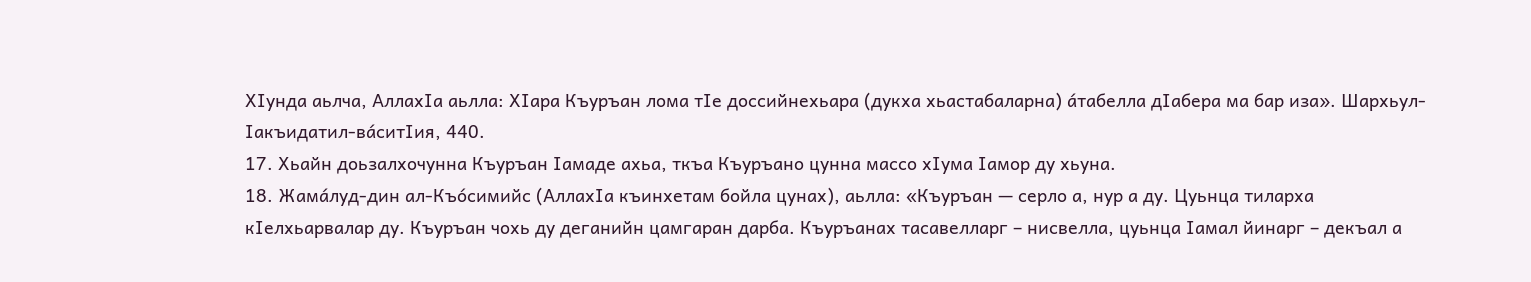ХIунда аьлча, АллахIа аьлла: ХIара Къуръан лома тIе доссийнехьара (дукха хьастабаларна) áтабелла дIабера ма бар иза». Шархьул-Iакъидатил-вáситIия, 440.
17. Хьайн доьзалхочунна Къуръан Iамаде ахьа, ткъа Къуръано цунна массо хIума Iамор ду хьуна.
18. Жамáлуд-дин ал-Къóсимийс (АллахIа къинхетам бойла цунах), аьлла: «Къуръан — серло а, нур а ду. Цуьнца тиларха кIелхьарвалар ду. Къуръан чохь ду деганийн цамгаран дарба. Къуръанах тасавелларг – нисвелла, цуьнца Iамал йинарг – декъал а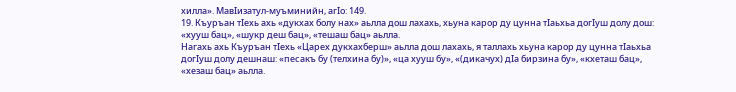хилла». МавIизатул-муъминийн, агIо: 149.
19. Къуръан тIехь ахь «дукхах болу нах» аьлла дош лахахь, хьуна карор ду цунна тIаьхьа догIуш долу дош: «хууш бац», «шукр деш бац», «тешаш бац» аьлла.
Нагахь ахь Къуръан тIехь «Царех дукхахберш» аьлла дош лахахь, я таллахь хьуна карор ду цунна тIаьхьа догIуш долу дешнаш: «песакъ бу (телхина бу)», «ца хууш бу», «(дикачух) дIа бирзина бу», «кхеташ бац», «хезаш бац» аьлла.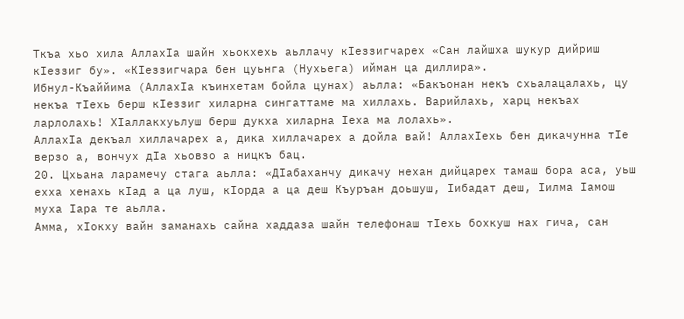Ткъа хьо хила АллахIа шайн хьокхехь аьллачу кIеззигчарех «Сан лайшха шукур дийриш кIеззиг бу». «КIеззигчара бен цуьнга (Нухьега) ийман ца диллира».
Ибнул-Къаййима (АллахIа къинхетам бойла цунах) аьлла: «Бакъонан некъ схьалацалахь, цу некъа тIехь берш кIеззиг хиларна сингаттаме ма хиллахь. Варийлахь, харц некъах ларлолахь! ХIаллакхуьлуш берш дукха хиларна Iеха ма лолахь».
АллахIа декъал хиллачарех а, дика хиллачарех а дойла вай! АллахIехь бен дикачунна тIе верзо а, вончух дIа хьовзо а ницкъ бац.
20. Цхьана ларамечу стага аьлла: «ДIабаханчу дикачу нехан дийцарех тамаш бора аса, уьш ехха хенахь кIад а ца луш, кIорда а ца деш Къуръан доьшуш, Iибадат деш, Iилма Iамош муха Iара те аьлла.
Амма, хIокху вайн заманахь сайна хаддаза шайн телефонаш тIехь бохкуш нах гича, сан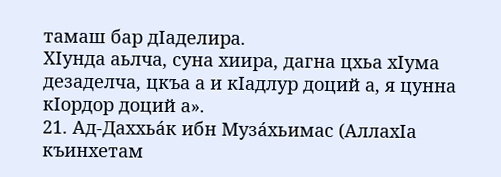тамаш бар дIаделира.
ХIунда аьлча, суна хиира, дагна цхьа хIума дезаделча, цкъа а и кIадлур доций а, я цунна кIордор доций а».
21. Ад-Даххьáк ибн Музáхьимас (АллахIа къинхетам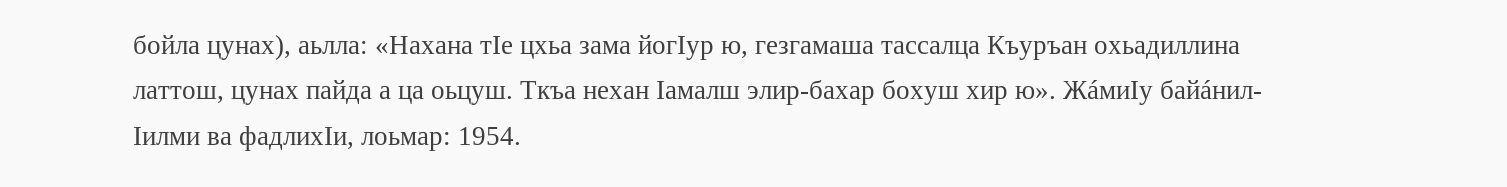бойла цунах), аьлла: «Нахана тIе цхьа зама йогIур ю, гезгамаша тассалца Къуръан охьадиллина латтош, цунах пайда а ца оьцуш. Ткъа нехан Iамалш элир-бахар бохуш хир ю». ЖáмиIу байáнил-Iилми ва фадлихIи, лоьмар: 1954.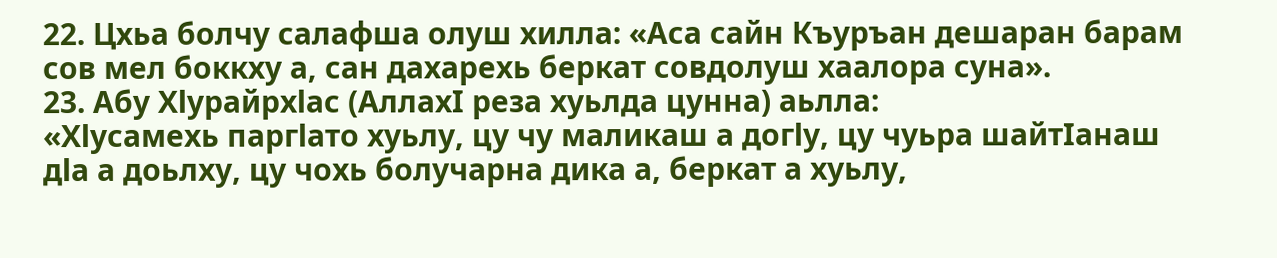22. Цхьа болчу салафша олуш хилла: «Аса сайн Къуръан дешаран барам сов мел боккху а, сан дахарехь беркат совдолуш хаалора суна».
23. Абу Хlурайрхlас (АллахI реза хуьлда цунна) аьлла:
«Хlусамехь паргlато хуьлу, цу чу маликаш а догlу, цу чуьра шайтIанаш дlа а доьлху, цу чохь болучарна дика а, беркат а хуьлу,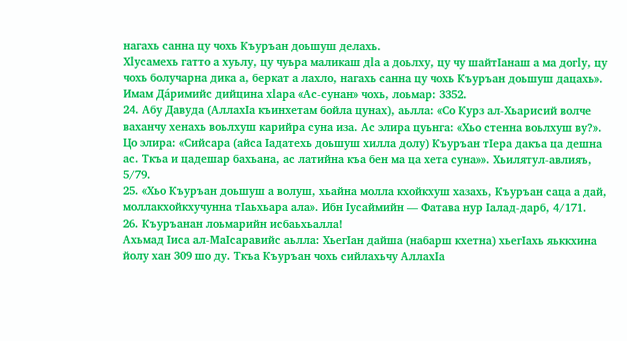нагахь санна цу чохь Къуръан доьшуш делахь.
Хlусамехь гатто а хуьлу, цу чуьра маликаш дlа а доьлху, цу чу шайтIанаш а ма догlу, цу чохь болучарна дика а, беркат а лахло, нагахь санна цу чохь Къуръан доьшуш дацахь». Имам Дáримийс дийцина хlара «Ас-сунан» чохь, лоьмар: 3352.
24. Абу Давуда (АллахIа къинхетам бойла цунах), аьлла: «Со Курз ал-Хьарисий волче ваханчу хенахь воьлхуш карийра суна иза. Ас элира цуьнга: «Хьо стенна воьлхуш ву?».
Цо элира: «Сийсара (айса Iадатехь доьшуш хилла долу) Къуръан тIера дакъа ца дешна ас. Ткъа и цадешар бахьана, ас латийна къа бен ма ца хета суна»». Хьилятул-авлияъ, 5/79.
25. «Хьо Къуръан доьшуш а волуш, хьайна молла кхойкхуш хазахь, Къуръан саца а дай, моллакхойкхучунна тIаьхьара ала». Ибн Iусаймийн — Фатава нур Iалад-дарб, 4/171.
26. Къуръанан лоьмарийн исбаьхьалла!
Ахьмад Iиса ал-МаIсаравийс аьлла: ХьегIан дайша (набарш кхетна) хьегIахь яьккхина йолу хан 309 шо ду. Ткъа Къуръан чохь сийлахьчу АллахIа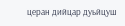церан дийцар дуьйцуш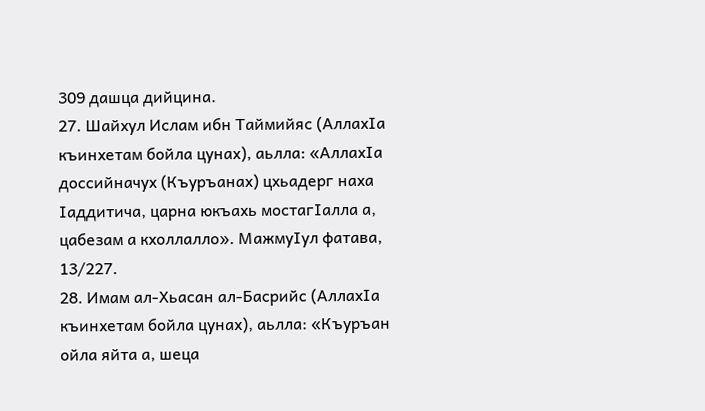309 дашца дийцина.
27. Шайхул Ислам ибн Таймийяс (АллахIа къинхетам бойла цунах), аьлла: «АллахIа доссийначух (Къуръанах) цхьадерг наха Iаддитича, царна юкъахь мостагIалла а, цабезам а кхоллалло». МажмуIул фатава, 13/227.
28. Имам ал-Хьасан ал-Басрийс (АллахIа къинхетам бойла цунах), аьлла: «Къуръан ойла яйта а, шеца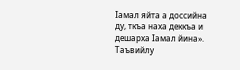Iамал яйта а доссийна ду, ткъа наха деккъа и дешарха Iамал йина». Таъвийлу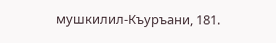мушкилил-Къуръани, 181.